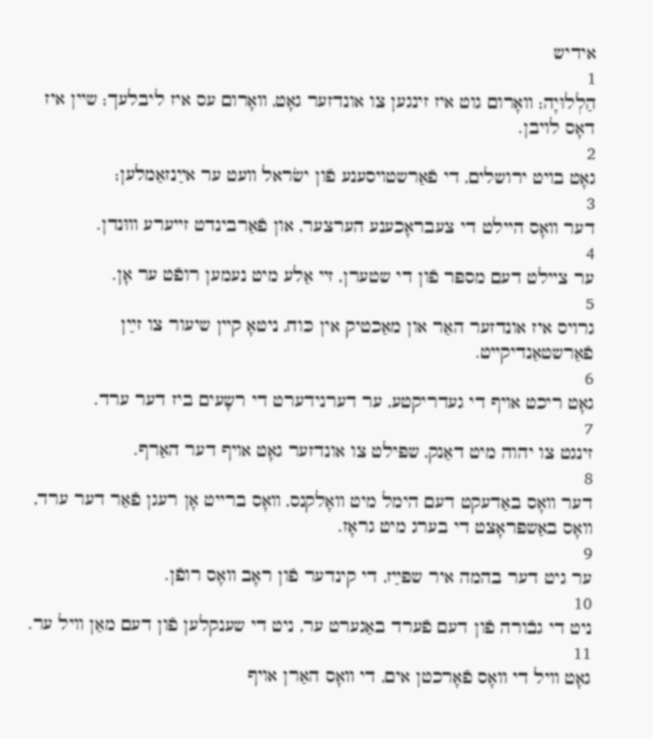אידיש
1
הַלְלוּיָה; װאָרום גוט איז זינגען צו אונדזער גאָט, װאָרום עס איז ליבלעך; שײן איז דאָס לױבן.
2
גאָט בױט ירושלים, די פֿאַרשטױסענע פֿון ישׂראל װעט ער אײַנזאַמלען;
3
דער װאָס הײלט די צעבראָכענע הערצער, און פֿאַרבינדט זײערע װוּנדן.
4
ער צײלט דעם מספּר פֿון די שטערן, זײ אַלע מיט נעמען רופֿט ער אָן.
5
גרױס איז אונדזער האַר און מאַכטיק אין כּוח, ניטאָ קײן שיעור צו זײַן פֿאַרשטאַנדיקײט.
6
גאָט ריכט אױף די געדריקטע, ער דערנידערט די רשָעים ביז דער ערד.
7
זינגט צו יהוה מיט דאַנק, שפּילט צו אונדזער גאָט אױף דער האַרף.
8
דער װאָס באַדעקט דעם הימל מיט װאָלקנס, װאָס ברײט אָן רעגן פֿאַר דער ערד, װאָס באַשפּראָצט די בערג מיט גראָז.
9
ער גיט דער בהמה איר שפּײַז, די קינדער פֿון ראָב װאָס רופֿן.
10
ניט די גבֿורה פֿון דעם פֿערד באַגערט ער, ניט די שענקלען פֿון דעם מאַן װיל ער.
11
גאָט װיל די װאָס פֿאָרכטן אים, די װאָס האַרן אױף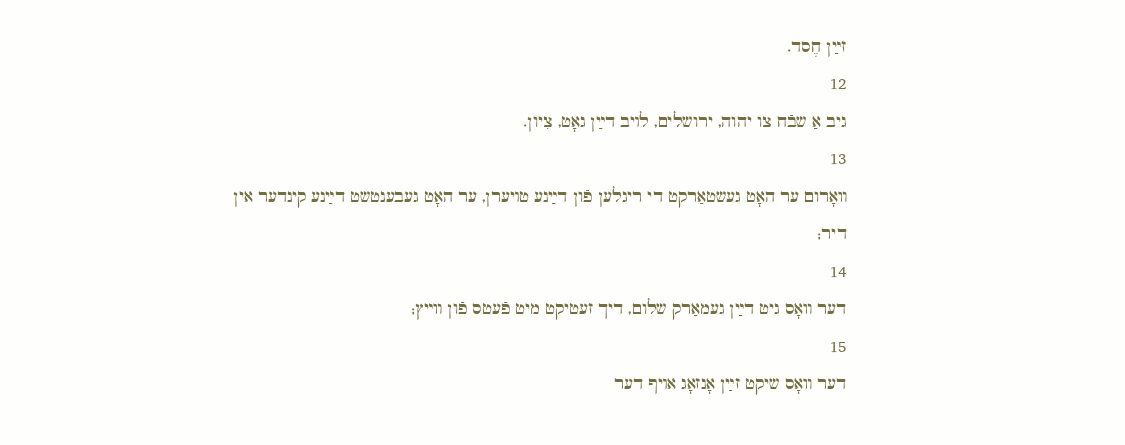זײַן חֶסד.
12
גיב אַ שבֿח צו יהוה, ירושלים, לױב דײַן גאָט, צִיון.
13
װאָרום ער האָט געשטאַרקט די ריגלען פֿון דײַנע טױערן, ער האָט געבענטשט דײַנע קינדער אין דיר;
14
דער װאָס גיט דײַן געמאַרק שלום, דיך זעטיקט מיט פֿעטס פֿון װײץ;
15
דער װאָס שיקט זײַן אָנזאָג אױף דער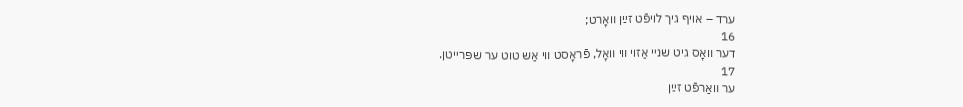ערד – אױף גיך לױפֿט זײַן װאָרט;
16
דער װאָס גיט שנײ אַזױ װי װאָל, פֿראָסט װי אַש טוט ער שפּרײטן.
17
ער װאַרפֿט זײַן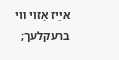אײַז אַזױ װי ברעקלעך;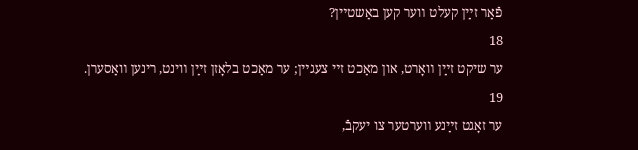פֿאַר זײַן קעלט װער קען באַשטײן?
18
ער שיקט זײַן װאָרט, און מאַכט זײ צעגײן; ער מאַכט בלאָזן זײַן װינט, רינען װאַסערן.
19
ער זאָגט זײַנע װערטער צו יעקבֿ,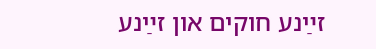זײַנע חוקים און זײַנע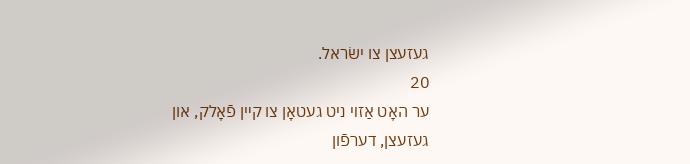געזעצן צו ישׂראל.
20
ער האָט אַזױ ניט געטאָן צו קײן פֿאָלק, און געזעצן, דערפֿון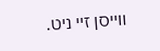װײסן זײ ניט.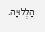הַלְלוּיָה.